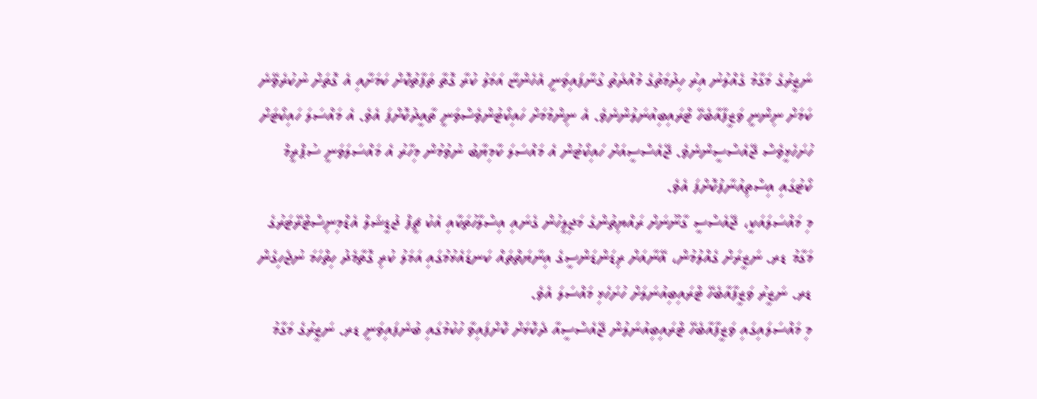ނަޒީރުގެ މަގާމު ގެއްލުނު އިރު ހިދުމަތުގެ މުއްދަތު ގުނާފައިވަނީ އެހެންޏާ އަމަލު ކުރާ ގޮތާ ތަފާތުކޮށް ކަމަށާއި އެ ގޮތަށް ނުކުރެވޭނެ ކަމަށް ނިންނީ ވަޒީފާއާބެހޭ ޓްރައިބިއުނަލުންނެވެ. އެ ނިންމުމަށް ހައިކޯޓުންވެސްވަނީ ތާއީދުކޮށްފަ އެވެ. އެ މައްސަލަ ހައިކޯޓަށް ހުށަހެޅީވެސް ޖޭއެސްސީންނެވެ. ޖޭއެސްސީއަށް ހައިކޯޓުން އެ މައްސަލަ ކާމިޔާބު ނުވުމުން މިހާރު އެ މައްސަލަވަނީ ސުޕްރީމް ކޯޓުގައި އިސްތިއުނާފުކޮށްފަ އެވެ.
މި މައްސަލައަކީ، ޖޭއެސްސީ ގާނޫނަށް ރައްޔިތުންގެ މަޖިލީހުން ގެނައި އިސްލާހުތަކާއި އެކު ޗީފް ޖުޑީޝަލް އެޑްމިނިސްޓްރޭޓަރުގެ މަގާމު ޑރ. ނަޒީރަށް ގެއްލުމުން، އޭނާއަށް ރިޑަންޑަންސީގެ އިނާޔަތްތައް ކަނޑައެޅުމުގައި އަމަލު ކުރި ގޮތާމެދު ހިތްހަމަ ނުޖެހިގެން ޑރ. ނަޒީރު ވަޒީފާއާބެހޭ ޓްރައިބިއުނަލަށް ހުށަހެޅި މައްސަލަ އެވެ.
މި މައްސަލައިގައި ވަޒީފާއާބެހޭ ޓްރައިބިއުނަލުން ޖޭއެސްސީއާ ދެކޮޅަށް ކޮށްފައިވާ ހުކުމުގައި ބުނެފައިވަނީ ޑރ. ނަޒީރުގެ މަގާމު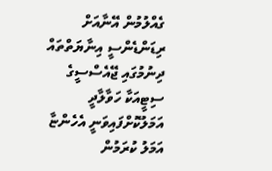ގެއްލުމުން އޭނާއަށް ރިޑަންޑެންސީ އިނާޔަތްތައް ދިނުމުގައި ޖޭއެސްސީގެ ސިޓީއަކާ ހަވާލާދީ އަމަލުކޮށްފައިވަނީ އެހެންޏާ އަމަލު ކުރަމުން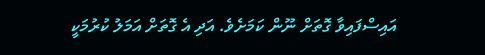އައިސްފައިވާ ގޮތަށް ނޫން ކަމަށެވެ. އަދި އެ ގޮތަށް އަމަލު ކުރުމަކީ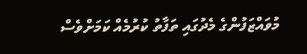މުވައްޒަފުންގެ މެދުގައި ތަފާތު ކުރުމެއް ކަމަށްވެސް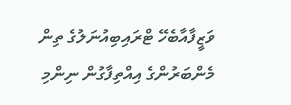ވަޒީފާއާބެހޭ ޓްރައިބިއުނަލުގެ ތިން މެންބަރުންގެ އިއްތިފާގުން ނިންމި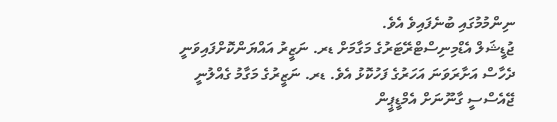ނިންމުމުގައި ބުނެފައިވެ އެވެ.
ޖުޑީޝަލް އެޑްމިނިސްޓްރޭޓަރުގެ މަގާމަށް ޑރ. ނަޒީރު އައްޔަންކޮށްފައިވަނީ ދެހާސް އަށާރަވަނަ އަހަރުގެ ފަހުކޮޅު އެވެ. ޑރ. ނަޒީރުގެ މަގާމު ގެއްލުނީ ޖޭއެސްސީ ގާނޫނަށް އެމްޑީޕީން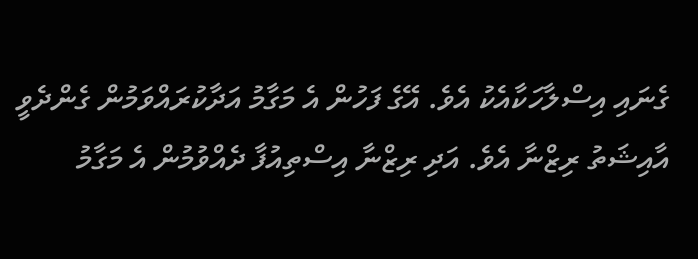ގެނައި އިސްލާހަކާއެކު އެވެ. އޭގެ ފަހުން އެ މަގާމު އަދާކުރައްވަމުން ގެންދެވީ އާއިޝަތު ރިޒްނާ އެވެ. އަދި ރިޒްނާ އިސްތިއުފާ ދެއްވުމުން އެ މަގާމު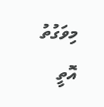މިވަގުތު އޮތީ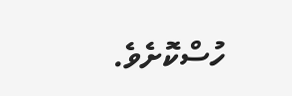ހުސްކޮށެވެ.